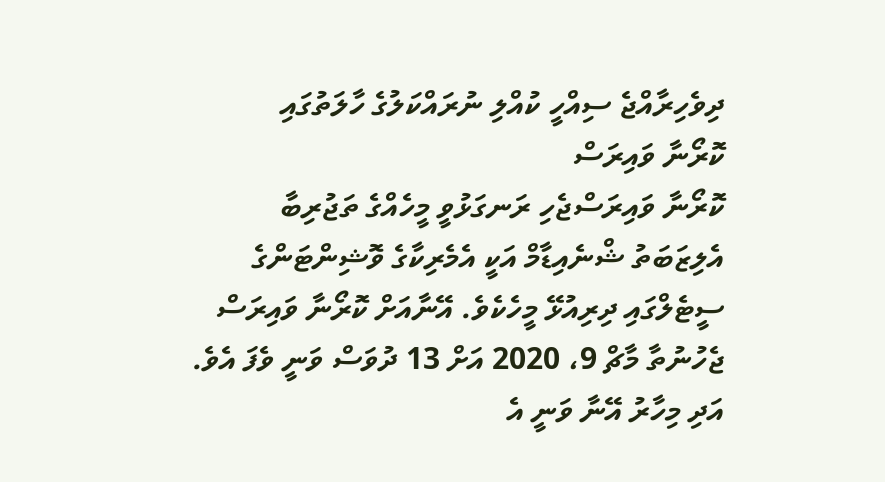ދިވެހިރާއްޖެ ސިއްހީ ކުއްލި ނުރައްކަލުގެ ހާލަތުގައި
ކޮރޯނާ ވައިރަސް
ކޮރޯނާ ވައިރަސްޖެހި ރަނގަޅުވީ މީހެއްގެ ތަޖުރިބާ
އެލިޒަބަތު ޝްނެއިޑާމް އަކީ އެމެރިކާގެ ވޮޝިންޓަންގެ ސީޓެލްގައި ދިރިއުޅޭ މީހެކެވެ. އޭނާއަށް ކޮރޯނާ ވައިރަސް ޖެހުނުތާ މާޗް 9، 2020 އަށް 13 ދުވަސް ވަނީ ވެފަ އެވެ. އަދި މިހާރު އޭނާ ވަނީ އެ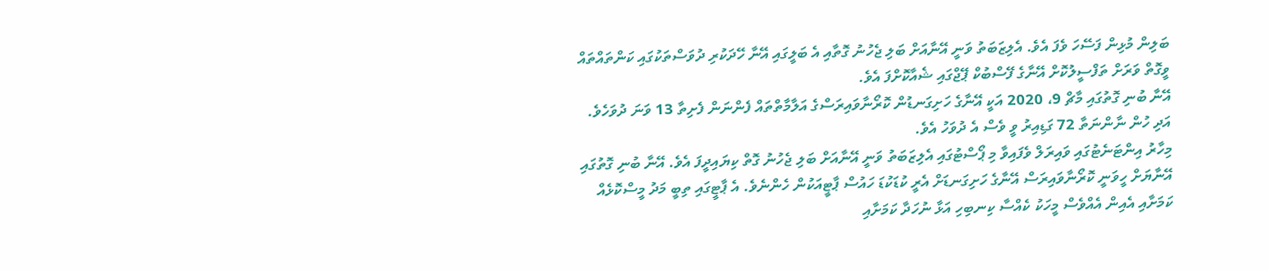ބަލިން މުޅިން ފަސޭހަ ވެފަ އެވެ. އެލިޒަބަތު ވަނީ އޭނާއަށް ބަލި ޖެހުނު ގޮތާއި އެ ބަލީގައި އޭނާ ހޭދަކުރި ދުވަސްތަކުގައި ކަންތައްތައް ވީގޮތް ވަރަށް ތަފްސީލުކޮށް އޭނާގެ ފޭސްބުކް ޕޭޖްގައި ޝެއާކޮށްފަ އެވެ.
އޭނާ ބުނި ގޮތުގައި މާޗް 9، 2020 އަކީ އޭނާގެ ހަށިގަނޑުން ކޮރޯނާވައިރަސްގެ އަލާމާތްތައް ފެންނަން ފެށިތާ 13 ވަނަ ދުވަހެވެ. އަދި ހުން ނާންނަތާ 72 ގަޑިއިރު ވީ ވެސް އެ ދުވަހު އެވެ.
މިހާރު އިންޓަނެޓުގައި ވައިރަލް ވެފައިވާ މި ޕޯސްޓުގައި އެލިޒަބަތު ވަނީ އޭނާއަށް ބަލި ޖެހުނު ގޮތް ކިޔައިދީފަ އެވެ. އޭނާ ބުނި ގޮތުގައި އޭނާޔަށް ހީވަނީ ކޮރޯނާވައިރަސް އޭނާގެ ހަށިގަނޑަށް އެރީ ކުޑަކުޑަ ހައުސް ޕާޓީއަކުން ހެންނެވެ. އެ ޕާޓީގައި ތިބީ މަދު މީސްކޮޅެއް ކަމަށާއި އެއިން އެއްވެސް މީހަކު ކެއްސާ ކިނބިހި އަޅާ ނުހަދާ ކަމަށާއި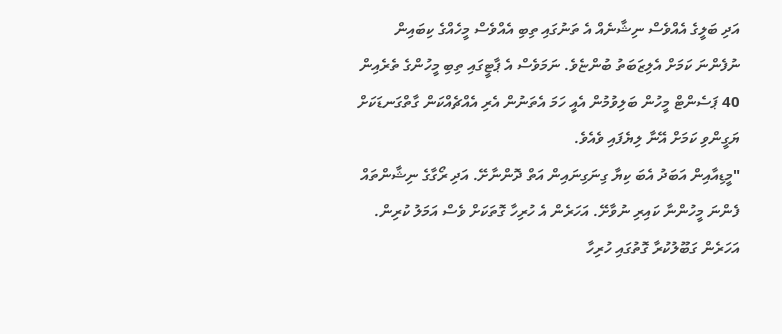އަދި ބަލީގެ އެއްވެސް ނިޝާނެއް އެ ތަނުގައި ތިބި އެއްވެސް މީހެއްގެ ކިބައިން ނުފެންނަ ކަމަށް އެލިޒަބަތު ބުންޏެވެ. ނަމަވެސް އެ ޕާޓީގައި ތިބި މީހުންގެ ތެރެއިން 40 ޕަސެންޓް މީހުން ބަލިވުމުން އެއީ ހަމަ އެތަނުން އެރި އެއްޗެއްކަން ގާތްގަނޑަކަށް ޔަގީންވި ކަމަށް އޭނާ ލިޔެފައި ވެއެވެ.
"މީޑިއާއިން އަބަދު އެބަ ކިޔާ ގިނަގިނައިން އަތް ދޮންނާށޭ. އަދި ރޯގާގެ ނިޝާންތައް ފެންނަ މީހުންނާ ކައިރި ނުވާށޭ. އަހަރެން އެ ހުރިހާ ގޮތަކަށް ވެސް އަމަލު ކުރިން. އަހަރެން ގަބޫލުކުރާ ގޮތުގައި ހުރިހާ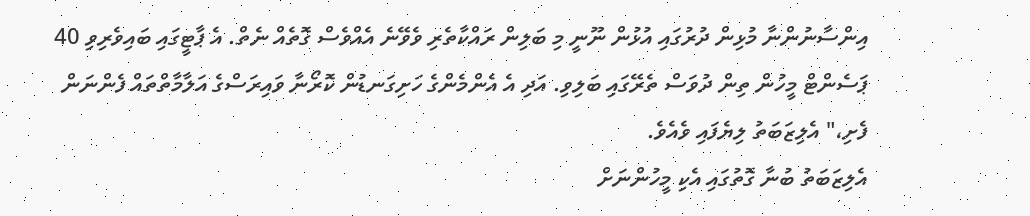އިންސާނުންނާ މުޅިން ދުރުގައި އުޅުން ނޫނީ މި ބަލިން ރައްކާތެރި ވެވޭނެ އެއްވެސް ގޮތެއް ނެތް. އެ ޕާޓީގައި ބައިވެރިވި 40 ޕަސެންޓް މީހުން ތިން ދުވަސް ތެރޭގައި ބަލިވި. އަދި އެ އެންމެންގެ ހަށިގަނޑުން ކޮރޯނާ ވައިރަސްގެ އަލާމާތްތައް ފެންނަން ފެށި،" އެލިޒަބަތު ލިޔެފައި ވެއެވެ.
އެލިޒަބަތު ބުނާ ގޮތުގައި އެކި މީހުންނަށް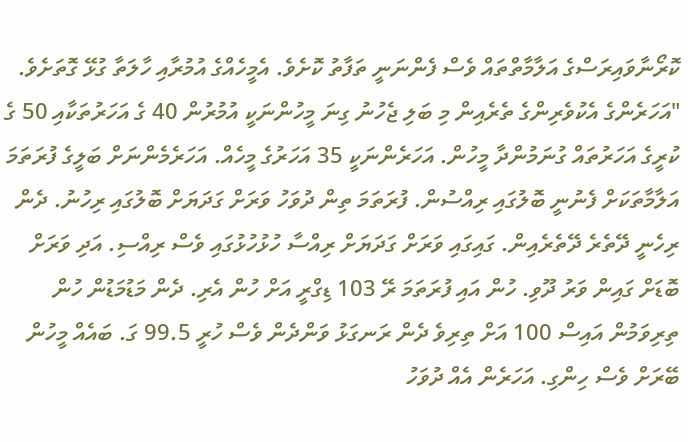ކޮރޯނާވައިރަސްގެ އަލާމާތްތައް ވެސް ފެންނަނީ ތަފާތު ކޮށެވެ. އެމީހެއްގެ އުމުރާއި ހާލަތާ ގުޅޭ ގޮތަށެވެ.
"އަހަރެންގެ އެކުވެރިންގެ ތެރެއިން މި ބަލި ޖެހުނު ގިނަ މީހުންނަކީ އުމުރުން 40 ގެ އަހަރުތަކާއި 50 ގެ ކުރީގެ އަހަރުތައް ގުނަމުންދާ މީހުން. އަހަރެންނަކީ 35 އަހަރުގެ މީހެއް. އަހަރެމެންނަށް ބަލީގެ ފުރަތަމަ އަލާމާތަކަށް ފެނުނީ ބޮލުގައި ރިއްސުން. ފުރަތަމަ ތިން ދުވަހު ވަރަށް ގަދަޔަށް ބޮލުގައި ރިހުނު. ދެން ރިހެނީ ދޭތެރެ ދޭތެރެއިން. ގައިގައި ވަރަށް ގަދަޔަށް ރިއްސާ ހުޅުހުޅުގައި ވެސް ރިއްސި. އަދި ވަރަށް ބޮޑަށް ގައިން ވަރު ދޫވި. ހުން އައި ފުރަތަމަ ރޭ 103 ޑިގްރީ އަށް ހުން އެރި. ދެން މަޑުމަޑުން ހުން ތިރިވަމުން އައިސް 100 އަށް ތިރިވެ ދެން ރަނގަޅު ވަންދެން ވެސް ހުރީ 99.5 ގަ. ބައެއް މީހުން ބޭރަށް ވެސް ހިންގި. އަހަރެން އެއް ދުވަހު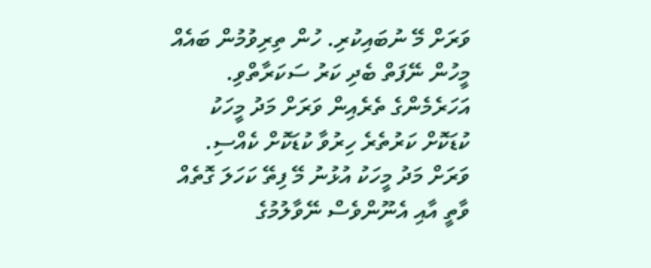ވަރަށް މޭ ނުބައިކުރި. ހުން ތިރިވުމުން ބައެއް މީހުން ނޭފަތް ބެދި ކަރު ސަކަރާތްވި. އަހަރެމެންގެ ތެރެއިން ވަރަށް މަދު މީހަކު ކުޑަކޮށް ކަރުތެރެ ހިރުވާ ކުޑަކޮށް ކެއްސި. ވަރަށް މަދު މީހަކު އުޅުނު މޭ ފިތޭ ކަހަލަ ގޮތެއް ވާތީ އާއި އެނޫންވެސް ނޭވާލުމުގެ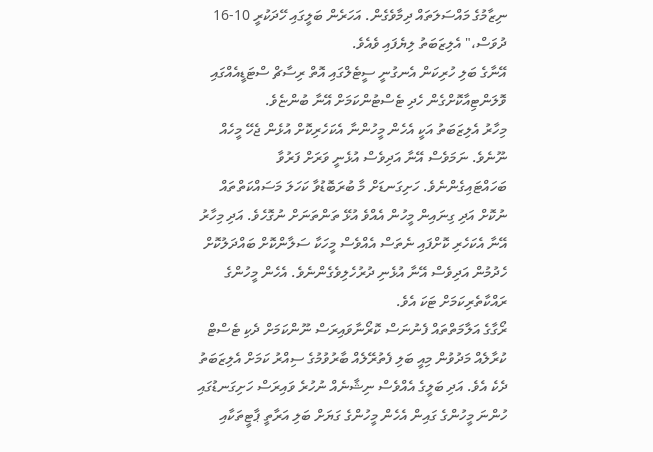ނިޒާމުގެ މައްސަލަތައް ދިމާވެގެން. އަހަރެން ބަލީގައި ހޭދަކުރީ 10-16 ދުވަސް،" އެލިޒަބަތު ލިޔެފައި ވެއެވެ.
އޭނާގެ ބަލި ހުރިކަން އެނގުނީ ސީޓެލްގައި އޮތް ރިސާޗް ސްޓަޑީއެއްގައި ވޮލަންޓިއާކޮށްގެން ހެދި ޓެސްޓުންކަމަށް އޭނާ ބުންޏެވެ.
މިހާރު އެލިޒަބަތު އަކީ އެހެން މީހުންނާ އެކަހެރިކޮށް އުޅެން ޖެހޭ މީހެއް ނޫނެވެ. ނަމަވެސް އޭނާ އަދިވެސް އުޅެނީ ވަރަށް ފަރުވާ ބަހައްޓައިގެންނެވެ. ހަށިގަނޑަށް މާ ބުރަބޮޑުވާ ކަހަލަ މަސައްކަތްތައް ނުކޮށް އަދި ގިނައިން މީހުން އެއްވެ އުޅޭ ތަންތަނަށް ނުގޮހެވެ. އަދި މިހާރު އޭނާ އެކަހެރި ކޮށްފައި ނެތަސް އެއްވެސް މީހަކާ ސަލާންކޮށް ބައްދަލުކޮށް ހެދުމުން އަދިވެސް އޭނާ އުޅެނި ދުރުހެލިވެގެންނެވެ. އެހެން މީހުންގެ ރައްކާތެރިކަމަށް ޓަކަ އެވެ.
ރޯގާގެ އަލާމަތްތައް ފެނުނަސް ކޮރޯނާވައިރަސް ނޫންކަމަށް ދެކި ޓެސްޓް ކުރާލެއް މަދުވުން މިއީ ބަލި ފެތުރޭލެއް ބާރުވުމުގެ ސިއްރު ކަމަށް އެލިޒަބަތު ދެކެ އެވެ. އަދި ބަލީގެ އެއްވެސް ނިޝާނެއް ނުހުރެ ވައިރަސް ހަށިގަނޑުގައި ހުންނަ މީހުންގެ ގައިން އެހެން މީހުންގެ ގަޔަށް ބަލި އަރާތީ ޕާޓީތަކާއި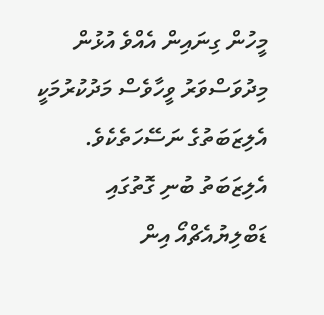މީހުން ގިނައިން އެއްވެ އުޅުން މިދުވަސްވަރު ވީހާވެސް މަދުކުރުމަކީ އެލިޒަބަތުގެ ނަސޭހަތެކެވެ.
އެލިޒަބަތު ބުނި ގޮތުގައި ޑަބްލިޔުއެޗްއޯ އިން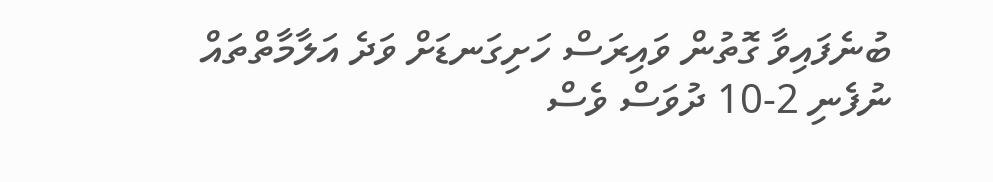ބުނެފައިވާ ގޮތުން ވައިރަސް ހަށިގަނޑަށް ވަދެ އަލާމާތްތައް ނުފެނި 2-10 ދުވަސް ވެސް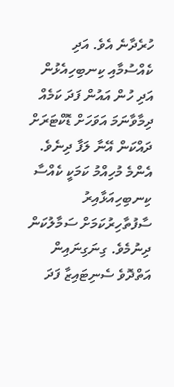ހުރެދާނެ އެވެ. އަދި ކެއްސުމާއި ކިނބިހިއެޅުން އަދި ހުން އައުން ފަދަ ކަމެއް ދިމާވާނަމަ އަވަހަށް ޑޮކްޓަރަށް ދައްކަން އޭނާ ލަފާ ދިނެވެ.
އެންމެ މުހިއްމު ކަމަކީ ކެއްސާ ކިނބިހިއަޅާއިރު ސާފުތާހިރުކަމަށް ސަމާލުކަން ދިނުމެވެ. ގިނަގިނައިން އަތްދޮވެ ސެނިޓައިޒާ ފަދަ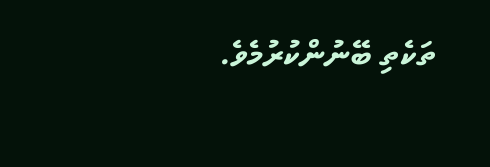ތަކެތި ބޭނުންކުރުމެވެ.